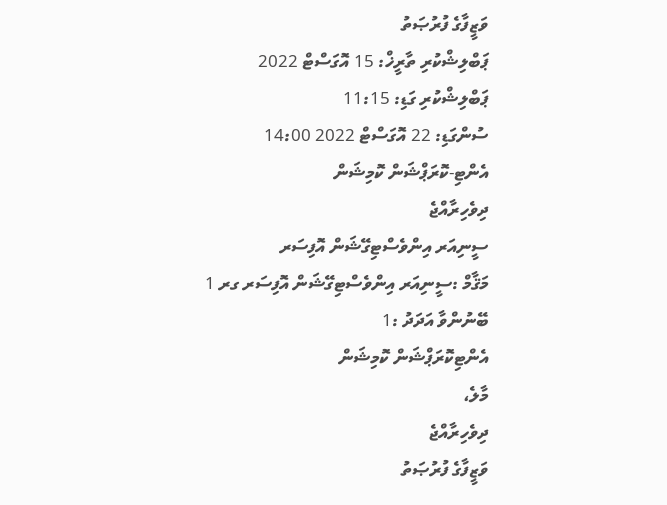ވަޒީފާގެ ފުރުޞަތު
ޕަބްލިޝްކުރި ތާރީޚް: 15 އޮގަސްޓް 2022
ޕަބްލިޝްކުރި ގަޑި: 11:15
ސުންގަޑި: 22 އޮގަސްޓް 2022 14:00
އެންޓި-ކޮރަޕްޝަން ކޮމިޝަން
ދިވެހިރާއްޖެ
ސީނިއަރ އިންވެސްޓިގޭޝަން އޮފިސަރ
މަޤާމް :ސީނިއަރ އިންވެސްޓިގޭޝަން އޮފިސަރ ގރ 1
ބޭނުންވާ އަދަދު :1
އެންޓިކޮރަޕްޝަން ކޮމިޝަން
މާލެ،
ދިވެހިރާއްޖެ
ވަޒީފާގެ ފުރުޞަތު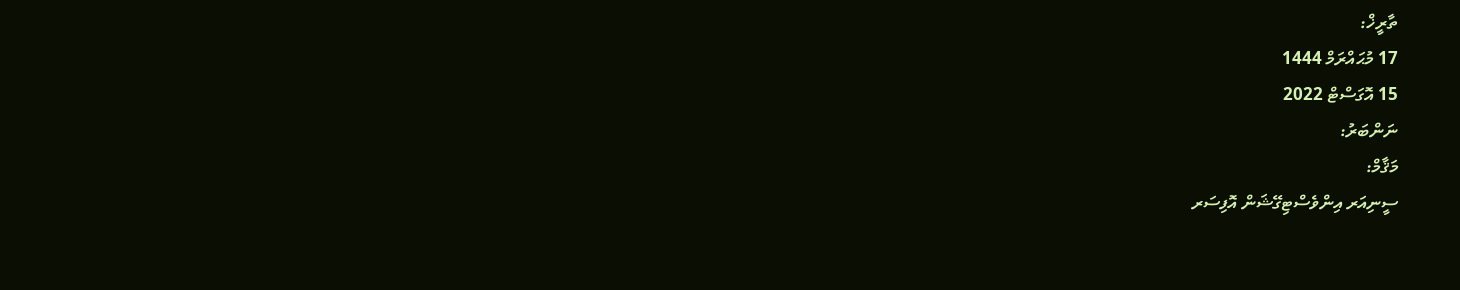ތާރީޚް:
17 މުޙައްރަމް 1444
15 އޮގަސްޓް 2022
ނަންބަރު:
މަޤާމް:
ސީނިއަރ އިންވެސްޓިގޭޝަން އޮފިސަރ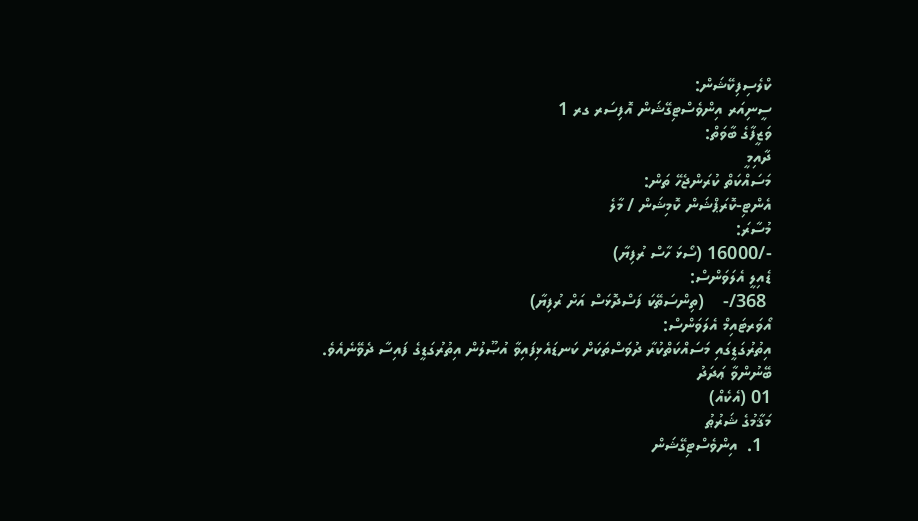ކްލެސިފިކޭޝަން:
ސީނިއަރ އިންވެސްޓިގޭޝަން އޮފިސަރ ގރ 1
ވަޒީފާގެ ބާވަތް:
ދާއިމީ
މަސައްކަތް ކުރަންޖެހޭ ތަން:
އެންޓި-ކޮރަޕްޝަން ކޮމިޝަން / މާލެ
މުސާރަ:
-/16000 (ސޯޅަ ހާސް ރުފިޔާ)
ޑެއިލީ އެލަވަންސް:
 368/-    (ތިންސަތޭކަ ފަސްދޮޅަސް އަށް ރުފިޔާ)
އޯވަރޓައިމް އެލަވަންސް:
އިތުރުގަޑީގައި މަސައްކަތްކުރާ ދުވަސްތަކަށް ކަނޑައެޅިފައިވާ އުޞޫލުން އިތުރުގަޑީގެ ފައިސާ ދެވޭނެއެވެ.
ބޭނުންވާ ޢަދަދު
01 (އެކެއް)
މަޤާމުގެ ޝަރުޠު
  1.  އިންވެސްޓިގޭޝަން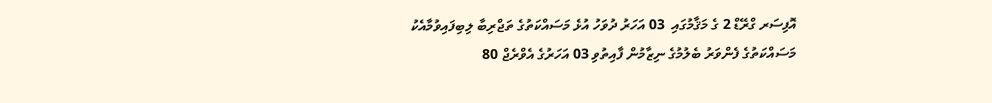އޮފިސަރ ގްރޭޑް 2 ގެ މަޤާމުގައި  03 އަހަރު ދުވަހު އުޅެ މަސައްކަތުގެ ތަޖްރިބާ ލިބިފައިވުމާއެކު މަސައްކަތުގެ ފެންވަރު ބެލުމުގެ ނިޒާމުން ފާއިތުވި 03 އަހަރުގެ އެވްރެޖް 80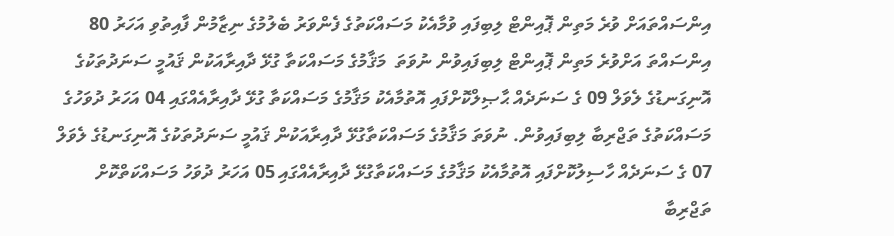އިންސައްތައަށް ވުރެ މަތިން ޕޮއިންޓް ލިބިފައި ވުމާއެކު މަސައްކަތުގެ ފެންވަރު ބެލުމުގެ ނިޒާމުން ފާއިތުވި އަހަރު 80 އިންސައްތަ އަށްވުރެ މަތިން ޕޮއިންޓް ލިބިފައިވުން ނުވަތަ  މަޤާމުގެ މަސައްކަތާ ގުޅޭ ދާއިރާއަކުން ޤައުމީ ސަނަދުތަކުގެ އޮނިގަނޑުގެ ލެވަލް 09 ގެ ސަނަދެއް ޙާޞިލްކޮށްފައި އޮތުމާއެކު މަޤާމުގެ މަސައްކަތާ ގުޅޭ ދާއިރާއެއްގައި 04 އަހަރު ދުވަހުގެ މަސައްކަތުގެ ތަޖްރިބާ ލިބިފައިވުން. ނުވަތަ މަޤާމުގެ މަސައްކަތާގުޅޭ ދާއިރާއަކުން ޤައުމީ ސަނަދުތަކުގެ އޮނިގަނޑުގެ ލެވަލް 07 ގެ ސަނަދެއް ހާސިލުކޮށްފައި އޮތުމާއެކު މަޤާމުގެ މަސައްކަތާގުޅޭ ދާއިރާއެއްގައި 05 އަހަރު ދުވަހު މަސައްކަތްކޮށް ތަޖްރިބާ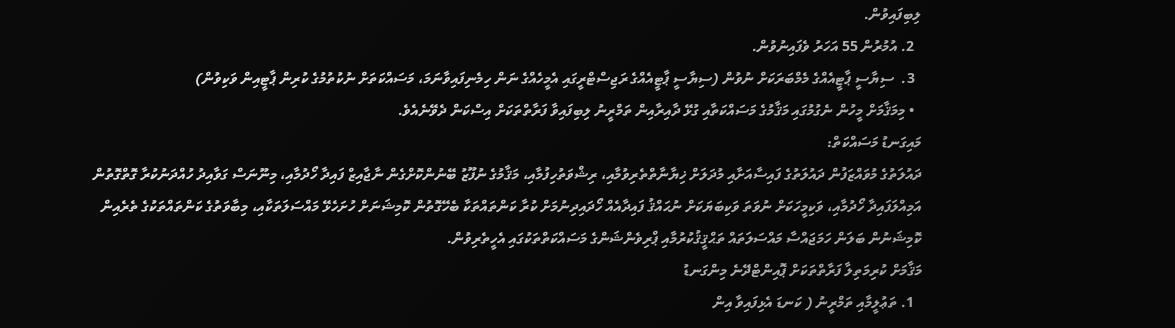ލިބިފައިވުން.
  2. އުމުރުން 55 އަހަރު ވެފައިނުވުން.
  3.  ސިޔާސީ ޕާޓީއެއްގެ މެމްބަރަކަށް ނުވުން (ސިޔާސީ ޕާޓީއެއްގެ ރަޖިސްޓްރީގައި އެމީހެއްގެ ނަން ހިމެނިފައިވާނަމަ، މަސައްކަތަށް ނުކުތުމުގެ ކުރިން ޕާޓީއިން ވަކިވުން)
  • މިމަޤާމަށް މީހުން ނެގުމުގައި މަޤާމުގެ މަސައްކަތާއި ގުޅޭ ދާއިރާއިން ތަމްރީނު ލިބިފައިވާ ފަރާތްތަކަށް އިސްކަން ދެވޭނެއެވެ.
މައިގަނޑު މަސައްކަތް:
ދައުލަތުގެ މުވައްޒަފުން ދައުލަތުގެ ފައިސާއަށާއި މުދަލަށް ޚިޔާނާތްތެރިވުމާއި، ރިޝްވަތުހިފުމާއި، މަޤާމުގެ ނުފޫޒު ބޭނުންކޮށްގެން ނާޖާއިޒް ފައިދާ ހޯދުމާއި، މިނޫނަސް ގަވާއިދު ހުއްދަނުކުރާ ގޮތްގޮތުން އަމިއްލަފައިދާ ހޯދުމާއި، ވަކިމީހަކަށް ނުވަތަ ވަކިބަޔަކަށް ނުޙައްޤު ފައިދާއެއް ހޯދައިދިނުމަށް ކުރާ ކަންތައްތަކާ ބެހޭގޮތުން ކޮމިޝަނަށް ހުށަހެޅޭ މައްސަލަތަކާއި، މިބާވަތުގެ ކަންތައްތަކުގެ ތެރެއިން ކޮމިޝަނުން ބަލަން ހަމަޖައްސާ މައްސަލަތައް ތަޙްޤީޤުކުރުމާއި ޕްރިވެންޝަންގެ މަސައްކަތްތަކުގައި އެހީތެރިވުން.
މަޤާމަށް ކުރިމަތިލާ ފަރާތްތަކަށް ޕޮއިންޓްދޭނެ މިންގަނޑު
  1. ތަޢުލީމާއި ތަމްރީނު ( ކަނޑަ އެޅިފައިވާ އިން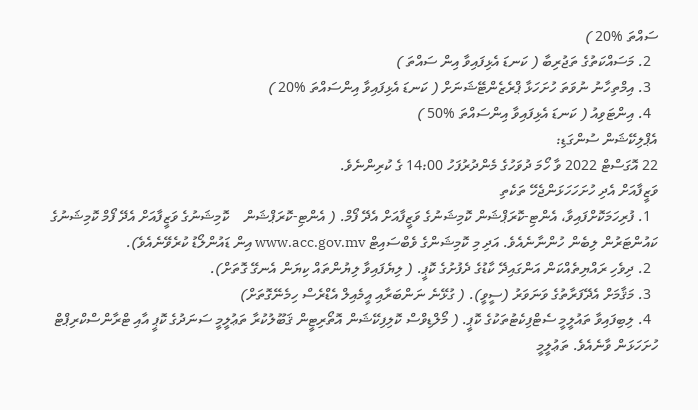ސައްތަ %20 )
  2. މަސައްކަތުގެ ތަޖުރިބާ ( ކަނޑަ އެޅިފައިވާ އިން ސައްތަ )
  3. އިމްތިހާނު ނުވަތަ ހުށަހަޅާ ޕްރެޒެންޓޭޝަނަށް ( ކަނޑަ އެޅިފައިވާ އިންސައްތަ %20 )
  4. އިންޓަވިއު ( ކަނޑަ އެޅިފައިވާ އިންސައްތަ %50 )
އެޕްލިކޭޝަން ސުންގަޑި:
22 އޮގަސްޓް 2022 ވާ ހޯމަ ދުވަހުގެ މެންދުރުފަހު 14:00 ގެ ކުރިންނެވެ.
ވަޒީފާއަށް އެދި ހުށަހަހަޅަންޖެހޭ ތަކެތި
  1. ފުރިހަމަކޮށްފައިވާ، އެންޓި-ކޮރަޕްޝަން ކޮމިޝަނުގެ ވަޒީފާއަށް އެދޭ ފޯމް. ( އެންޓި-ކޮރަޕްޝަން    ކޮމިޝަނުގެ ވަޒީފާއަށް އެދޭ ފޯމް ކޮމިޝަނުގެ ކައުންޓަރުން ލިބެން ހުންނާނެއެވެ. އަދި މި ކޮމިޝަންގެ ވެބްސައިޓް www.acc.gov.mv އިން ޑައުންލޯޑު ކުރެވޭނެއެވެ).
  2. ދިވެހި ރައްޔިތެއްކަން އަންގައިދޭ ކާޑުގެ ދެފުށުގެ ކޮޕީ. ( ލިޔެފައިވާ ލިޔުންތައް ކިޔަން އެނގޭ ގޮތަށް).
  3. މަޤާމަށް އެދޭފަރާތުގެ ވަނަވަރު (ސީވީ). ( ގުޅޭނެ ނަންބަރާއި އީމެއިލް އެޑްރެސް ހިމެނޭގޮތަށް)
  4. ލިބިފައިވާ ތައުލީމީ ސެޓްފިކެޓުތަކުގެ ކޮޕީ. ( މޯލްޑިވްސް ކޮލިފިކޭޝަން އޮތޯރިޓީން ޤަބޫލުކުރާ ތަޢުލީމީ ސަނަދުގެ ކޮޕީ އާއި ޓްރާންސްކްރިޕްޓް ހުށަހަޅަން ވާނެއެވެ. ތަޢުލީމީ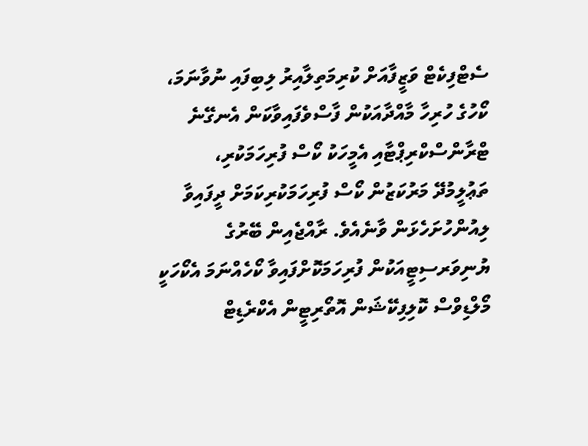ސެޓްފިކެޓް ވަޒީފާއަށް ކުރިމަތިލާއިރު ލިބިފައި ނުވާނަމަ، ކޯހުގެ ހުރިހާ މާއްދާއަކުން ފާސްވެފައިވާކަން އެނގޭނެ ޓްރާންސްކްރިޕްޓާއި އެމީހަކު ކޯސް ފުރިހަމަކުރި، ތަޢުލީމުދޭ މަރުކަޒުން ކޯސް ފުރިހަމަކުރިކަމަށް ދީފައިވާ ލިއުންހުށަހެޅަން ވާނެއެވެ. ރާއްޖެއިން ބޭރުގެ ޔުނިވަރސިޓީއަކުން ފުރިހަމަކޮށްފައިވާ ކޯހެއްނަމަ އެކޯހަކީ މޯލްޑިވްސް ކޮލިފިކޭޝަން އޮތޯރިޓީން އެކްރެޑިޓް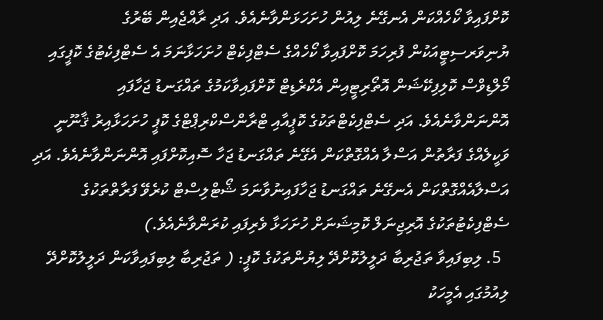ކޮށްފައިވާ ކޯހެއްކަން އެނގޭނެ ލިއުން ހުށަހަޅަންވާނެއެވެ. އަދި ރާއްޖެއިން ބޭރުގެ ޔުނިވަރސިޓީއަކުން ފުރިހަމަ ކޮށްފައިވާ ކޯހެއްގެ ސެޓްފިކެޓް ހުށަހަޅާނަމަ އެ ސެޓްފިކެޓުގެ ކޮޕީގައި މޯލްޑިވްސް ކޮލިފިކޭޝަން އޮތޯރިޓީއިން އެކްރެޑިޓް ކޮށްފައިވާކަމުގެ ތައްގަނޑު ޖަހާފައި އޮންނަންވާނެއެވެ. އަދި ސެޓްފިކެޓްތަކުގެ ކޮޕީއާއި ޓްރާންސްކްރިޕްޓްގެ ކޮޕީ ހުށަހަޅާއިރު ޤާނޫނީ ވަކީލެއްގެ ފަރާތުން އަސްލާ އެއްގޮތްކަން އެގޭނެ ތައްގަނޑު ޖަހާ ސޮއިކޮށްފައި އޮންނަންވާނެއެވެ. އަދި އަސްލާއެއްގޮތްކަން އެނގޭނެ ތައްގަނޑު ޖަހާފައިނުވާނަމަ ޝޯޓްލިސްޓް ކުރެވޭ ފަރާތްތަކުގެ ސެޓްފިކެޓުތަކުގެ އޮރިޖިނަލް ކޮމިޝަނަށް ހުށަހަޅާ ވެރިފައި ކުރަންވާނެއެވެ.)
  5. ލިބިފައިވާ ތަޖުރިބާ ދަލީލުކޮށްދޭ ލިޔުންތަކުގެ ކޮޕީ: ( ތަޖުރިބާ ލިބިފައިވާކަން ދަލީލުކޮށްދޭ ލިއުމުގައި އެމީހަކު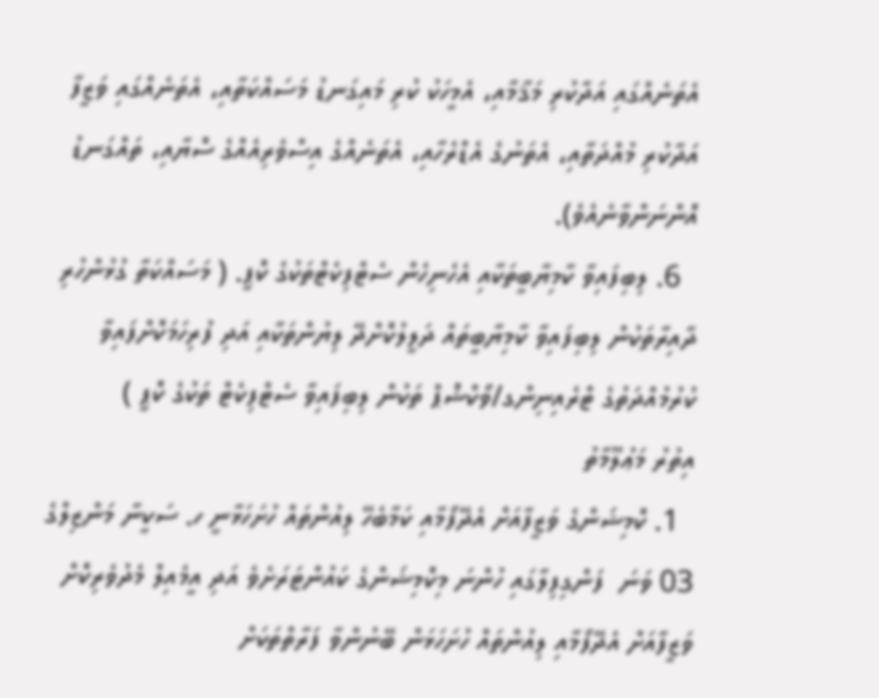އެތަނެއްގައި އަދާކުރި މަޤާމާއި، އެމީހަކު ކުރި މައިގަނޑު މަސައްކަތާއި، އެތަނެއްގައި ވަޒީފާ އަދާކުރި މުއްދަތާއި، އެތަނުގެ އެޑްރެހާއި، އެތަނެއްގެ އިސްވެރިއެއްގެ ސޮޔާއި، ތައްގަނޑު އޮންނަންވާނެއެވެ).
  6. ލިބިފައިވާ ކާމިޔާބީތަކާއި އެހެނިހެން ސެޓްފިކެޓްތަކުގެ ކޮޕީ. ( މަސައްކަތާ ގުޅުންހުރި ދާއިރާތަކުން ލިބިފައިވާ ކާމިޔާބީތައް ދަލީލުކޮށްދޭ ލިޔުންތަކާއި އަދި ފުރިހަމަކޮށްފައިވާ ކުރުމުއްދަތުގެ ޓްރެއިނިންގ/ވޯކްޝޮޕް ތަކުން ލިބިފައިވާ ސެޓްފިކެޓް ތަކުގެ ކޮޕީ )
އިތުރު މަޢުލޫމާތު
  1. ކޮމިޝަންގެ ވަޒީފާއަށް އެދޭފޯމާއި ކަމާބެހޭ ލިއުންތައް ހުށަހަޅާނީ ހ. ސަކީނާ މަންޒިލްގެ 03 ވަނަ  ފަންގިފިލާގައި ހުންނަ މިކޮމިޝަންގެ ކައުންޓަރަށެވެ އަދި އީމެއިލް މެދުވެރިކޮށް ވަޒީފާއަށް އެދޭފޯމާއި ލިއުންތައް ހުށަހަޅަން ބޭނުންވާ ފަރާތްތަކަށް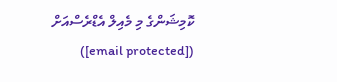ކޮމިޝަންގެ މި މެއިލް އެޑްރެސްއަށް ([email protected])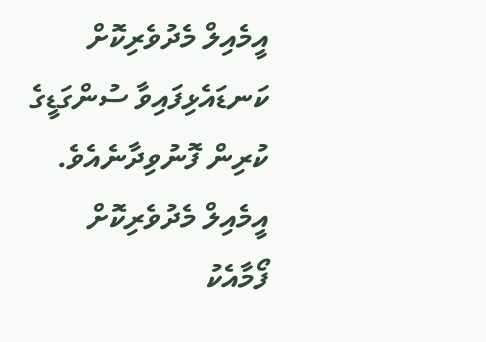އީމެއިލް މެދުވެރިކޮށް ކަނޑައެޅިފައިވާ ސުންގަޑީގެ ކުރިން ފޮނުވިދާނެއެވެ. އީމެއިލް މެދުވެރިކޮށް ފޯމާއެކު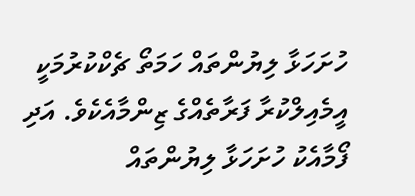ހުށަހަޅާ ލިޔުންތައް ހަމަތޯ ޗެކްކުރުމަކީ އީމެއިލްކުރާ ފަރާތެއްގެ ޒިންމާއެކެވެ. އަދި ފޯމާއެކު ހުށަހަޅާ ލިޔުންތައް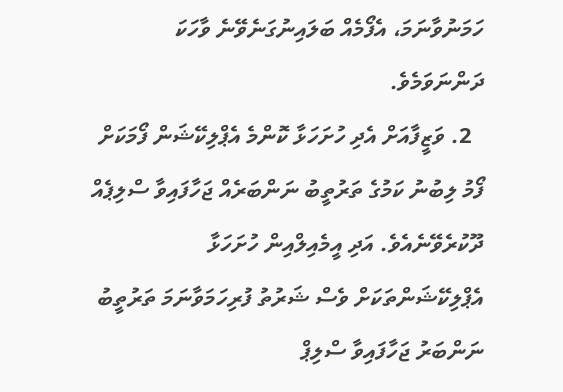ހަމަނުވާނަމަ، އެފޯމެއް ބަލައިނުގަނެވޭނެ ވާހަކަ ދަންނަވަމެވެ.
  2. ވަޒީފާއަށް އެދި ހުށަހަޅާ ކޮންމެ އެޕްލިކޭޝަން ފޯމަކަށް ފޯމު ލިބުނު ކަމުގެ ތަރުތީބު ނަންބަރެއް ޖަހާފައިވާ ސްލިޕެއް ދޫކުރެވޭނެއެވެ. އަދި އީމެއިލްއިން ހުށަހަޅާ އެޕްލިކޭޝަންތަކަށް ވެސް ޝަރުތު ފުރިހަމަވާނަމަ ތަރުތީބު ނަންބަރު ޖަހާފައިވާ ސްލިޕް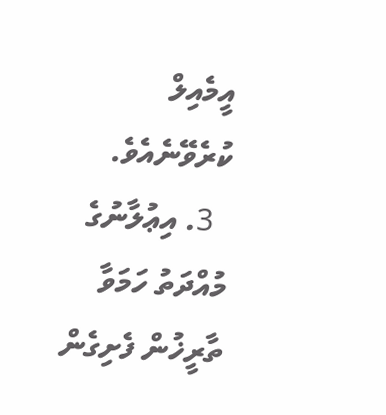އީމެއިލް ކުރެވޭނެއެވެ.
  3. އިޢުލާނުގެ މުއްދަތު ހަމަވާ ތާރީޚުން ފެށިގެން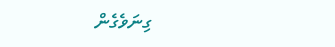ގިނަވެގެން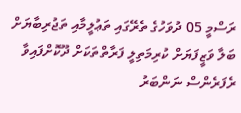ރަސްމީ 05 ދުވަހުގެ ތެރޭގައި ތަޢުލީމާއި ތަޖުރިބާޔަށް ބަލާ ވަޒީފަޔަށް ކުރިމަތިލީ ފަރާތްތަކަށް ދޫކޮށްފައިވާ ރެފަރެންސް ނަންބަރު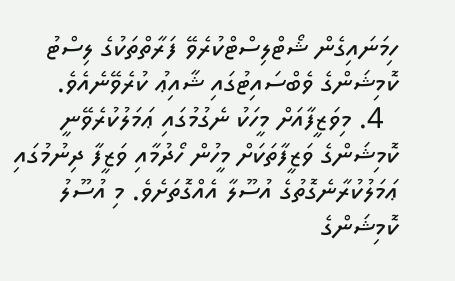ހިމަނައިގެން ޝޯޓްލިސްޓްކުރެވޭ ފަރާތްތަކުގެ ލިސްޓު ކޮމިޝަންގެ ވެބްސައިޓުގައި ޝާއިޢު ކުރެވޭނެއެވެ.
  4. މިވަޒީފާއަށް މީހަކު ނެގުމުގައި ޢަމަލުކުރެވޭނީ ކޮމިޝަންގެ ވަޒީފާތަކަށް މީހުން ހޯދުމާއި ވަޒީފާ ދިނުމުގައި ޢަމަލުކުރާނެގޮތުގެ އުސޫލާ އެއްގޮތަށެވެ. މި އުސޫލު ކޮމިޝަންގެ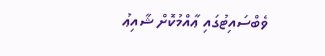ވެބްސައިޓުގައި ޢާއްމުކޮށް ޝާއިޢު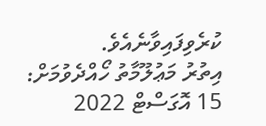ކުރެވިފައިވާނެއެވެ.
އިތުރު މަޢުލޫމާތު ހޯއްދެވުމަށް:
15 އޮގަސްޓް 2022